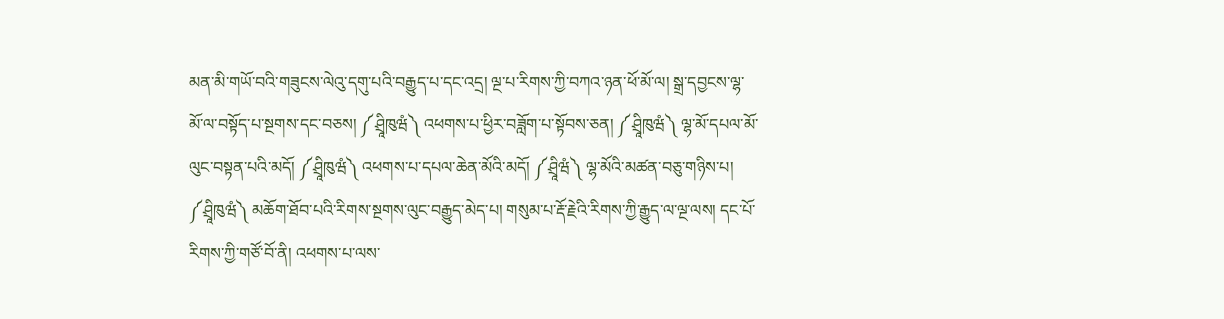མན་མི་གཡོ་བའི་གཟུངས་ལེའུ་དགུ་པའི་བརྒྱུད་པ་དང་འདྲ། ལྔ་པ་རིགས་ཀྱི་བཀའ་ཉན་ཕོ་མོ་ལ། སྒྲ་དབྱངས་ལྷ་མོ་ལ་བསྟོད་པ་སྔགས་དང་བཅས། ༼ཤྲཱིཁུཝཾ༽ འཕགས་པ་ཕྱིར་བཟློག་པ་སྟོབས་ཅན། ༼ཤྲཱིཁུཝཾ༽ ལྷ་མོ་དཔལ་མོ་ལུང་བསྟན་པའི་མདོ། ༼ཤྲཱིཁུཝཾ༽ འཕགས་པ་དཔལ་ཆེན་མོའི་མདོ། ༼ཤྲཱིཝཾ༽ ལྷ་མོའི་མཚན་བཅུ་གཉིས་པ། ༼ཤྲཱིཁུཝཾ༽ མཆོག་ཐོབ་པའི་རིགས་སྔགས་ལུང་བརྒྱུད་མེད་པ། གསུམ་པ་རྡོ་རྗེའི་རིགས་ཀྱི་རྒྱུད་ལ་ལྔ་ལས། དང་པོ་རིགས་ཀྱི་གཙོ་བོ་ནི། འཕགས་པ་ལས་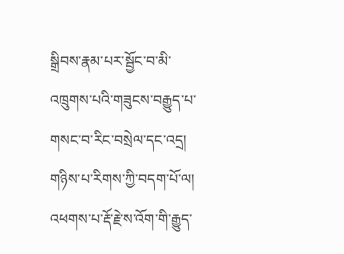སྒྲིབས་རྣམ་པར་སྦྱོང་བ་མི་འཁྲུགས་པའི་གཟུངས་བརྒྱུད་པ་གསང་བ་རིང་བསྲེལ་དང་འདྲ། གཉིས་པ་རིགས་ཀྱི་བདག་པོ་ལ། འཕགས་པ་རྡོ་རྗེ་ས་འོག་གི་རྒྱུད་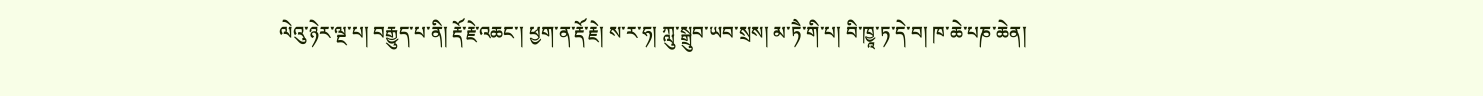ལེའུ་ཉེར་ལྔ་པ། བརྒྱུད་པ་ནི། རྡོ་རྗེ་འཆང་། ཕྱག་ན་རྡོ་རྗེ། ས་ར་ཧ། ཀླུ་སྒྲུབ་ཡབ་སྲས། མ་ཏཻ་གི་པ། བི་ཁྱཱ་ཏ་དེ་བ། ཁ་ཆེ་པཎ་ཆེན།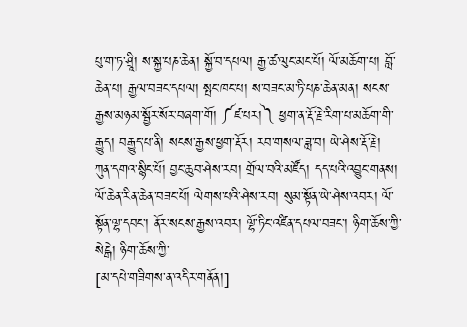པུ་ག་ཏ་ཤྲཱི། ས་སྐྱ་པཎ་ཆེན། སྐྱོ་བ་དཔལ། རྒྱ་ཚ་ལུང་མང་པོ། ལོ་མཆོག་པ། བློ་ཆེན་པ། རྒྱལ་བཟང་དཔལ། སྤང་ཁང་པ། ས་བཟང་མ་ཏི་པཎ་ཆེན་མན། སངས་རྒྱས་མཉམ་སྦྱོར་སོར་བཞག་གོ། ༼ཛ་པར།༽ ཕྱག་ན་རྡོ་རྗེ་རིག་པ་མཆོག་གི་རྒྱུད། བརྒྱུད་པ་ནི། སངས་རྒྱས་ཕྱག་རྡོར། རབ་གསལ་ཟླ་བ། ཡེ་ཤེས་རྡོ་རྗེ། ཀུན་དགའ་སྙིང་པོ། བྱང་ཆུབ་ཤེས་རབ། གྲོལ་བའི་མཛོད། དད་པའི་འབྱུང་གནས། ལོ་ཆེན་རིན་ཆེན་བཟང་པོ། ལེགས་པའི་ཤེས་རབ། སུམ་སྟོན་ཡེ་ཤེས་འབར། ལོ་སྟོན་ལྷ་དབང་། ནོར་སངས་རྒྱས་འབར། ལྷོ་ཏིང་འཛིན་དཔལ་བཟང་། ཉིག་ཆོས་ཀྱི་སེངྒེ། ཉིག་ཆོས་ཀྱི་
[མ་དཔེ་གཟིགས་ན་འདིར་གནོན།]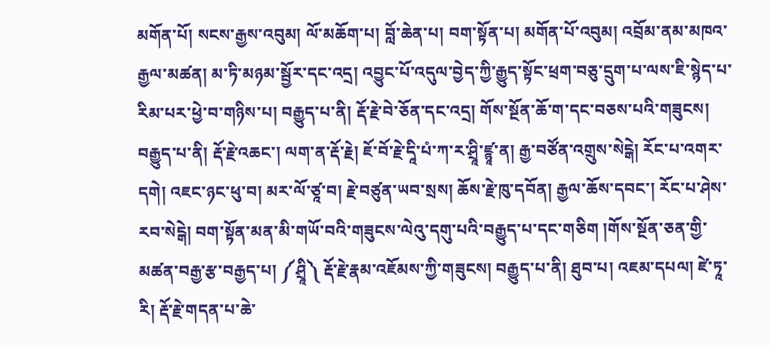མགོན་པོ། སངས་རྒྱས་འབུམ། ལོ་མཆོག་པ། བློ་ཆེན་པ། བག་སྟོན་པ། མགོན་པོ་འབུམ། འབྲོམ་ནམ་མཁའ་རྒྱལ་མཚན། མ་ཏི་མཉམ་སྦྱོར་དང་འདྲ། འབྱུང་པོ་འདུལ་བྱེད་ཀྱི་རྒྱུད་སྟོང་ཕྲག་བཅུ་དྲུག་པ་ལས་ཇི་སྙེད་པ་རིམ་པར་ཕྱེ་བ་གཉིས་པ། བརྒྱུད་པ་ནི། རྡོ་རྗེ་བེ་ཅོན་དང་འདྲ། གོས་སྔོན་ཆོ་ག་དང་བཅས་པའི་གཟུངས། བརྒྱུད་པ་ནི། རྡོ་རྗེ་འཆང་། ལག་ན་རྡོ་རྗེ། ཇོ་བོ་རྗེ་དཱི་པཾ་ཀ་ར་ཤྲཱི་ཛྙཱ་ན། རྒྱ་བཙོན་འགྲུས་སེངྒེ། རོང་པ་འགར་དགེ། འཇང་ཉང་ཕུ་བ། མར་ལོ་ཙཱ་བ། རྗེ་བཙུན་ཡབ་སྲས། ཆོས་རྗེ་ཁུ་དབོན། རྒྱལ་ཆོས་དབང་། རོང་པ་ཤེས་རབ་སེངྒེ། བག་སྟོན་མན་མི་གཡོ་བའི་གཟུངས་ལེའུ་དགུ་པའི་བརྒྱུད་པ་དང་གཅིག །གོས་སྔོན་ཅན་གྱི་མཚན་བརྒྱ་རྩ་བརྒྱད་པ། ༼ཤྲཱི༽ རྡོ་རྗེ་རྣམ་འཇོམས་ཀྱི་གཟུངས། བརྒྱུད་པ་ནི། ཐུབ་པ། འཇམ་དཔལ། ཛེ་ཏཱ་རི། རྡོ་རྗེ་གདན་པ་ཆེ་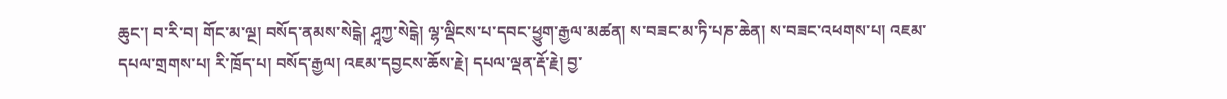ཆུང་། བ་རི་བ། གོང་མ་ལྔ། བསོད་ནམས་སེངྒེ། ཤཱཀྱ་སེངྒེ། ལྷ་ལྡིངས་པ་དབང་ཕྱུག་རྒྱལ་མཚན། ས་བཟང་མ་ཏི་པཎ་ཆེན། ས་བཟང་འཕགས་པ། འཇམ་དཔལ་གྲགས་པ། རི་ཁྲོད་པ། བསོད་རྒྱལ། འཇམ་དབྱངས་ཆོས་རྗེ། དཔལ་ལྡན་རྡོ་རྗེ། བྱ་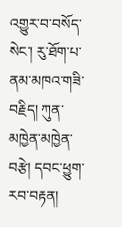འགྱུར་བ་བསོད་སེང་། རུ་ཐོག་པ་ནམ་མཁའ་གཟི་བརྗིད། ཀུན་མཁྱེན་མཁྱེན་བརྩེ། དབང་ཕྱུག་རབ་བརྟན།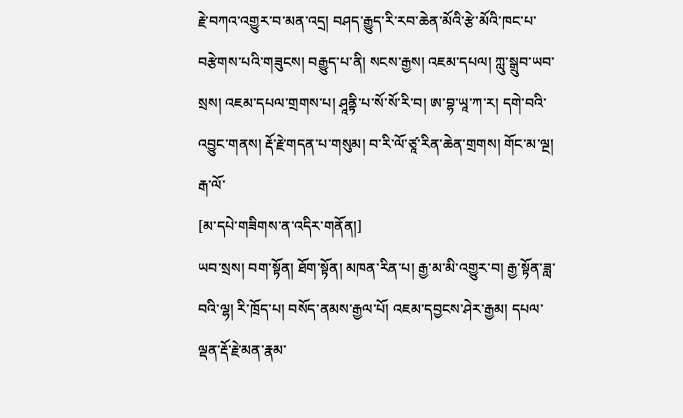རྗེ་བཀའ་འགྱུར་བ་མན་འདྲ། བཤད་རྒྱུད་རི་རབ་ཆེན་མོའི་རྩེ་མོའི་ཁང་པ་བརྩེགས་པའི་གཟུངས། བརྒྱུད་པ་ནི། སངས་རྒྱས། འཇམ་དཔལ། ཀླུ་སྒྲུབ་ཡབ་སྲས། འཇམ་དཔལ་གྲགས་པ། ཤཱནྟི་པ་སོ་སོ་རི་བ། ཨ་བྷ་ཡཱ་ཀ་ར། དགེ་བའི་འབྱུང་གནས། རྡོ་རྗེ་གདན་པ་གསུམ། བ་རི་ལོ་ཙཱ་རིན་ཆེན་གྲགས། གོང་མ་ལྔ། རྒ་ལོ་
[མ་དཔེ་གཟིགས་ན་འདིར་གནོན།]
ཡབ་སྲས། བག་སྟོན། ཐོག་སྟོན། མཁན་རིན་པ། རྒྱ་མ་མི་འགྱུར་བ། རྒྱ་སྟོན་ཟླ་བའི་ལྷ། རི་ཁྲོད་པ། བསོད་ནམས་རྒྱལ་པོ། འཇམ་དབྱངས་ཤེར་རྒྱམ། དཔལ་ལྡན་རྡོ་རྗེ་མན་རྣམ་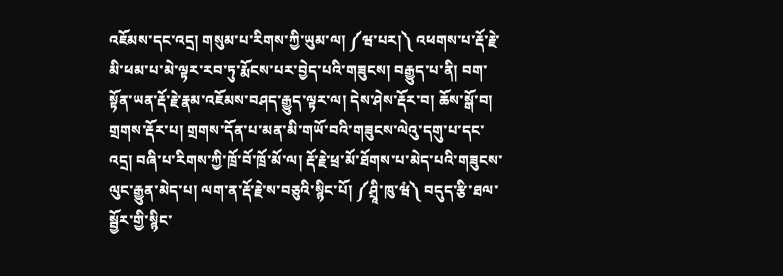འཇོམས་དང་འདྲ། གསུམ་པ་རིགས་ཀྱི་ཡུམ་ལ། ༼ཝ་པར།༽ འཕགས་པ་རྡོ་རྗེ་མི་ཕམ་པ་མེ་ལྟར་རབ་ཏུ་རྨོངས་པར་བྱེད་པའི་གཟུངས། བརྒྱུད་པ་ནི། བག་སྟོན་ཡན་རྡོ་རྗེ་རྣམ་འཇོམས་བཤད་རྒྱུད་ལྟར་ལ། དེས་ཤེས་རྡོར་བ། ཆོས་སྒོ་བ། གྲགས་རྡོར་པ། གྲགས་དོན་པ་མན་མི་གཡོ་བའི་གཟུངས་ལེའུ་དགུ་པ་དང་འདྲ། བཞི་པ་རིགས་ཀྱི་ཁྲོ་བོ་ཁྲོ་མོ་ལ། རྡོ་རྗེ་ཕྲ་མོ་ཐོགས་པ་མེད་པའི་གཟུངས་ལུང་རྒྱུན་མེད་པ། ལག་ན་རྡོ་རྗེ་ས་བཅུའི་སྙིང་པོ། ༼ཤྲཱི་ཁུ་ཝཾ༽ བདུད་རྩི་ཐལ་སྦྱོར་གྱི་སྙིང་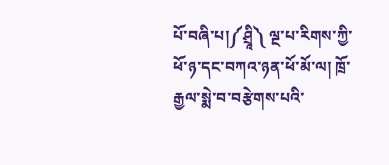པོ་བཞི་པ།༼ཤྲཱི༽ ལྔ་པ་རིགས་ཀྱི་ཕོ་ཉ་དང་བཀའ་ཉན་ཕོ་མོ་ལ། ཁྲོ་རྒྱལ་སྨེ་བ་བརྩེགས་པའི་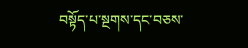བསྟོད་པ་སྔགས་དང་བཅས་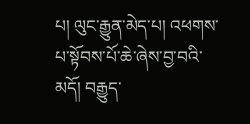པ། ལུང་རྒྱུན་མེད་པ། འཕགས་པ་སྟོབས་པོ་ཆེ་ཞེས་བྱ་བའི་མདོ། བརྒྱུད་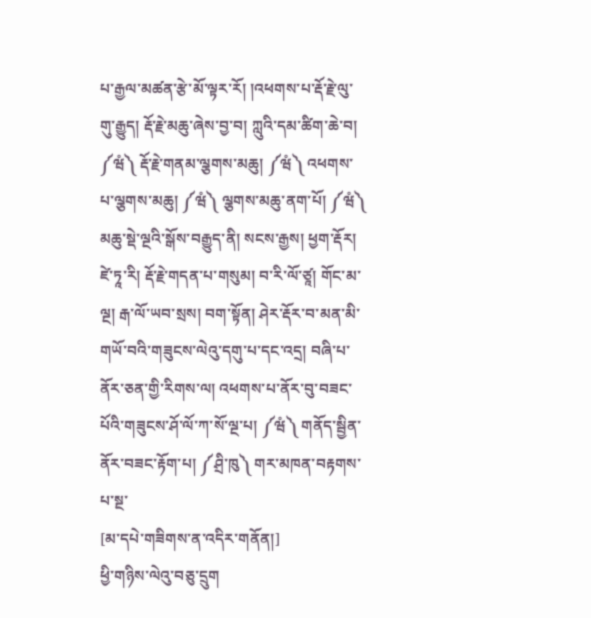པ་རྒྱལ་མཚན་རྩེ་མོ་ལྟར་རོ། །འཕགས་པ་རྡོ་རྗེ་ལུ་གུ་རྒྱུད། རྡོ་རྗེ་མཆུ་ཞེས་བྱ་བ། ཀླུའི་དམ་ཚིག་ཆེ་བ། ༼ཝཾ༽ རྡོ་རྗེ་གནམ་ལྕགས་མཆུ། ༼ཝཾ༽ འཕགས་པ་ལྕགས་མཆུ། ༼ཝཾ༽ ལྕགས་མཆུ་ནག་པོ། ༼ཝཾ༽ མཆུ་སྡེ་ལྔའི་སྒོས་བརྒྱུད་ནི། སངས་རྒྱས། ཕྱག་རྡོར། ཛེ་ཏཱ་རི། རྡོ་རྗེ་གདན་པ་གསུམ། བ་རི་ལོ་ཙཱ། གོང་མ་ལྔ། རྒ་ལོ་ཡབ་སྲས། བག་སྟོན། ཤེར་རྡོར་བ་མན་མི་གཡོ་བའི་གཟུངས་ལེའུ་དགུ་པ་དང་འདྲ། བཞི་པ་ནོར་ཅན་གྱི་རིགས་ལ། འཕགས་པ་ནོར་བུ་བཟང་པོའི་གཟུངས་ཤོ་ལོ་ཀ་སོ་ལྔ་པ། ༼ཝཾ༽ གནོད་སྦྱིན་ནོར་བཟང་རྟོག་པ། ༼ཤྲི་ཁུ༽ གར་མཁན་བརྟགས་པ་སྔ་
[མ་དཔེ་གཟིགས་ན་འདིར་གནོན།]
ཕྱི་གཉིས་ལེའུ་བཅུ་དྲུག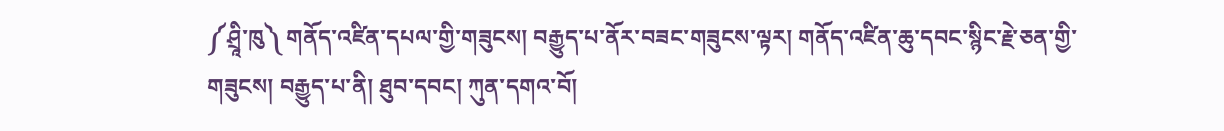༼ཤྲཱི་ཁུ༽ གནོད་འཛིན་དཔལ་གྱི་གཟུངས། བརྒྱུད་པ་ནོར་བཟང་གཟུངས་ལྟར། གནོད་འཛིན་ཆུ་དབང་སྙིང་རྗེ་ཅན་གྱི་གཟུངས། བརྒྱུད་པ་ནི། ཐུབ་དབང། ཀུན་དགའ་བོ།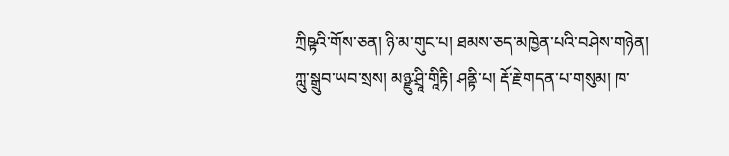ཀྲིཥྟའི་གོས་ཅན། ཉི་མ་གུང་པ། ཐམས་ཅད་མཁྱེན་པའི་བཤེས་གཉེན། ཀླུ་སྒྲུབ་ཡབ་སྲས། མཉྫུ་ཤྲཱི་གཱིརྟི། ཤནྟི་པ། རྡོ་རྗེ་གདན་པ་གསུམ། ཁ་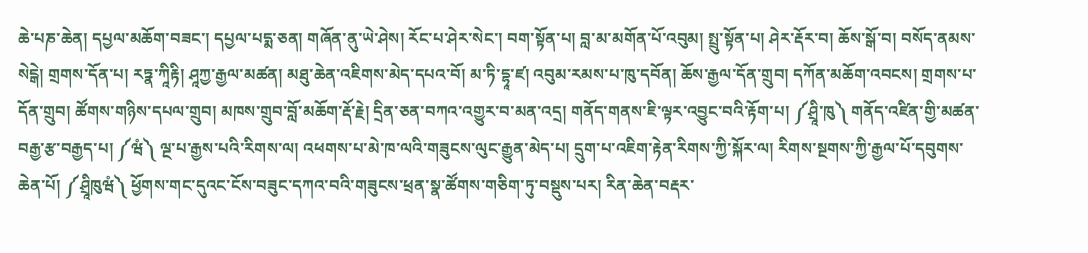ཆེ་པཎ་ཆེན། དཔྱལ་མཆོག་བཟང་། དཔྱལ་པདྨ་ཅན། གཞོན་ནུ་ཡེ་ཤེས། རོང་པ་ཤེར་སེང་། བག་སྟོན་པ། བླ་མ་མགོན་པོ་འབུམ། སྤྲུ་སྟོན་པ། ཤེར་རྡོར་བ། ཆོས་སྒོ་བ། བསོད་ནམས་སེངྒེ། གྲགས་དོན་པ། རཏྣ་ཀཱིརྟི། ཤཱཀྱ་རྒྱལ་མཚན། མཐུ་ཆེན་འཇིགས་མེད་དཔའ་བོ། མ་ཏི་དྷཱ་ཛ། འབུམ་རམས་པ་ཁུ་དབོན། ཆོས་རྒྱལ་དོན་གྲུབ། དཀོན་མཆོག་འབངས། གྲགས་པ་དོན་གྲུབ། ཚོགས་གཉིས་དཔལ་གྲུབ། མཁས་གྲུབ་བློ་མཆོག་རྡོ་རྗེ། དྲིན་ཅན་བཀའ་འགྱུར་བ་མན་འདྲ། གནོད་གནས་ཇི་ལྟར་འབྱུང་བའི་རྟོག་པ། ༼ཤྲཱི་ཁུ༽ གནོད་འཛིན་གྱི་མཚན་བརྒྱ་རྩ་བརྒྱད་པ། ༼ཝཾ༽ ལྔ་པ་རྒྱས་པའི་རིགས་ལ། འཕགས་པ་མེ་ཁ་ལའི་གཟུངས་ལུང་རྒྱུན་མེད་པ། དྲུག་པ་འཇིག་རྟེན་རིགས་ཀྱི་སྐོར་ལ། རིགས་སྔགས་ཀྱི་རྒྱལ་པོ་དབུགས་ཆེན་པོ། ༼ཤྲཱིཁུཝཾ༽ ཕྱོགས་གང་དུའང་ངོས་བཟུང་དཀའ་བའི་གཟུངས་ཕྲན་སྣ་ཚོགས་གཅིག་ཏུ་བསྡུས་པར། རིན་ཆེན་བརྡར་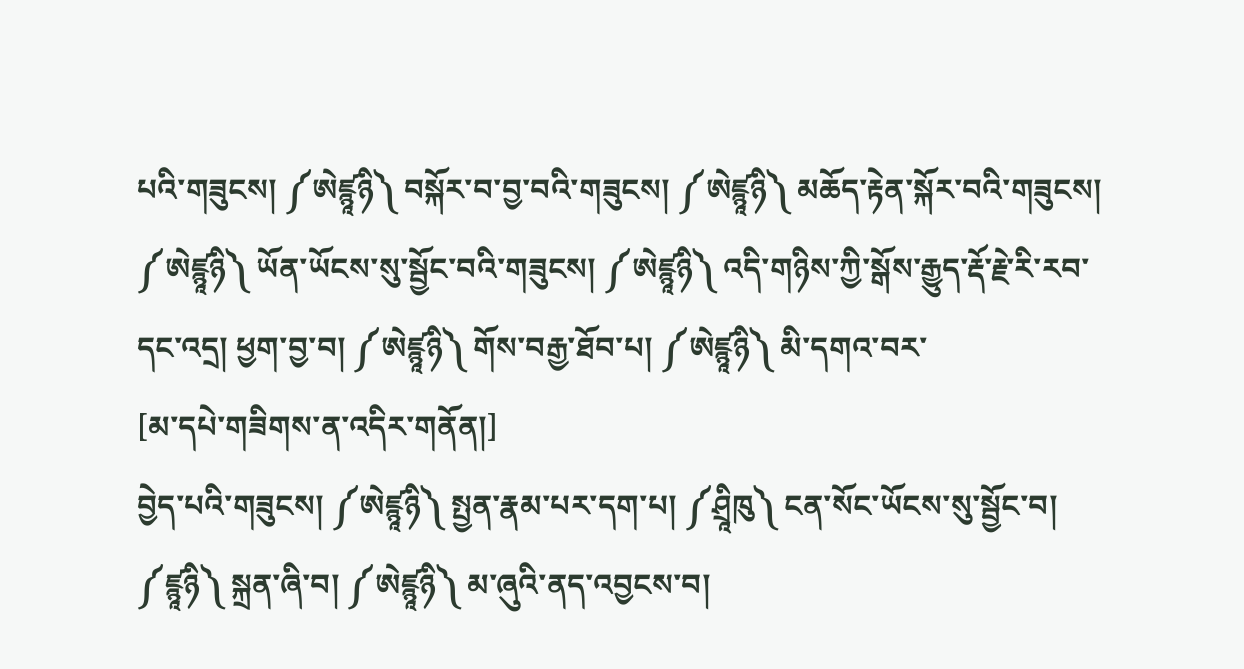པའི་གཟུངས། ༼ཨེཛྙཱཉི༽ བསྐོར་བ་བྱ་བའི་གཟུངས། ༼ཨེཛྙཱཉི༽ མཆོད་རྟེན་སྐོར་བའི་གཟུངས། ༼ཨེཛྙཱཉི༽ ཡོན་ཡོངས་སུ་སྦྱོང་བའི་གཟུངས། ༼ཨེཛྙཱཉི༽ འདི་གཉིས་ཀྱི་སྒོས་རྒྱུད་རྡོ་རྗེ་རི་རབ་དང་འདྲ། ཕྱག་བྱ་བ། ༼ཨེཛྙཱཉི༽ གོས་བརྒྱ་ཐོབ་པ། ༼ཨེཛྙཱཉི༽ མི་དགའ་བར་
[མ་དཔེ་གཟིགས་ན་འདིར་གནོན།]
བྱེད་པའི་གཟུངས། ༼ཨེཛྙཱཉི༽ སྤྱན་རྣམ་པར་དག་པ། ༼ཤྲཱིཁུ༽ ངན་སོང་ཡོངས་སུ་སྦྱོང་བ། ༼ཛྙཱཉི༽ སྐྲན་ཞི་བ། ༼ཨེཛྙཱཉི༽ མ་ཞུའི་ནད་འབྱངས་བ།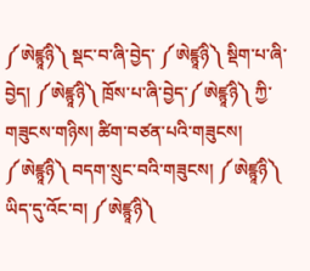༼ཨེཛྙཱཉི༽ སྡང་བ་ཞི་བྱེད་ ༼ཨེཛྙཱཉི༽ སྡིག་པ་ཞི་བྱེད། ༼ཨེཛྙཱཉི༽ ཁྲོས་པ་ཞི་བྱེད་༼ཨེཛྙཱཉི༽ ཀྱི་གཟུངས་གཉིས། ཚིག་བཙན་པའི་གཟུངས། ༼ཨེཛྙཱཉི༽ བདག་སྲུང་བའི་གཟུངས། ༼ཨེཛྙཱཉི༽ ཡིད་དུ་འོང་བ། ༼ཨེཛྙཱཉི༽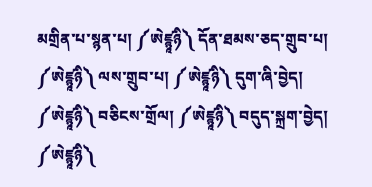མགྲིན་པ་སྙན་པ། ༼ཨེཛྙཱཉི༽ དོན་ཐམས་ཅད་གྲུབ་པ། ༼ཨེཛྙཱཉི༽ ལས་གྲུབ་པ། ༼ཨེཛྙཱཉི༽ དུག་ཞི་བྱེད། ༼ཨེཛྙཱཉི༽ བཅིངས་གྲོལ། ༼ཨེཛྙཱཉི༽ བདུད་སྐྲག་བྱེད། ༼ཨེཛྙཱཉི༽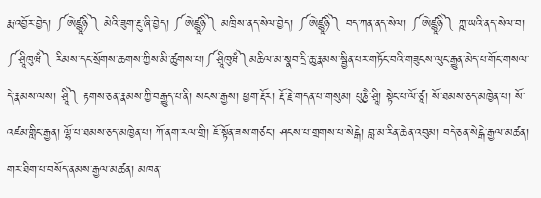རྨ་འབྱོར་བྱེད། ༼ཨེཛྙཱཉི༽ མེའི་ཟུག་རྔུ་ཞི་བྱེད། ༼ཨེཛྙཱཉི༽ མཁྲིས་ནད་སེལ་བྱེད། ༼ཨེཛྙཱཉི༽ བད་ཀན་ནད་སེལ། ༼ཨེཛྙཱཉི༽ ཀྵ་ཡའི་ནད་སེལ་བ། ༼ཤྲཱིཁུཝཾ༽ རིམས་དང་སྲོགས་ཆགས་ཀྱིས་མི་ཚུགས་པ།༼ཤྲཱིཁུཝཾ༽མཆིལ་མ་སྣབ་དྲི་ཆུ་རྣམས་སྦྱིན་པར་གཏོང་བའི་གཟུངས་ལུང་རྒྱུན་མེད་པ་གོང་གསལ་དེ་རྣམས་ལས། ཤྲཱི༽ རྟགས་ཅན་རྣམས་ཀྱི་བརྒྱུད་པ་ནི། སངས་རྒྱས། ཕྱག་རྡོར། རྡོ་རྗེ་གདན་པ་གསུམ། པུཎྱཻ་ཤྲཱི། སྟེང་པ་ལོ་ཙཱ། སོ་ཐམས་ཅད་མཁྱེན་པ། སོ་འཛམ་གླིང་རྒྱན། ལྷོ་པ་ཐམས་ཅད་མཁྱེན་པ། ཀོ་ནག་རལ་གྲི། ཇོ་སྟོན་ཟས་གཙང་། ཤངས་པ་གྲགས་པ་སེངྒེ། བླ་མ་རིན་ཆེན་འབུམ། བདེ་ཅན་སེངྒེ་རྒྱལ་མཚན། གར་ཐིག་པ་བསོད་ནམས་རྒྱལ་མཚན། མཁན་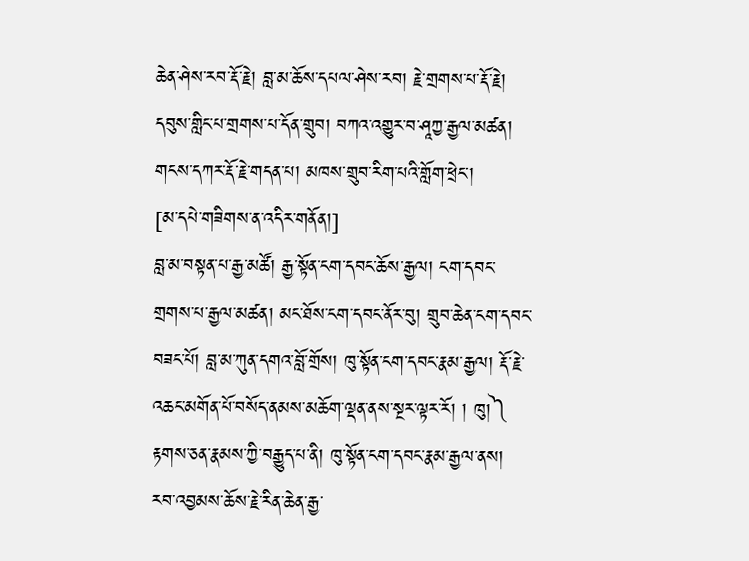ཆེན་ཤེས་རབ་རྡོ་རྗེ། བླ་མ་ཆོས་དཔལ་ཤེས་རབ། རྗེ་གྲགས་པ་རྡོ་རྗེ། དབུས་གླིང་པ་གྲགས་པ་དོན་གྲུབ། བཀའ་འགྱུར་བ་ཤཱཀྱ་རྒྱལ་མཚན། གངས་དཀར་རྡོ་རྗེ་གདན་པ། མཁས་གྲུབ་རིག་པའི་གློག་ཕྲེང་།
[མ་དཔེ་གཟིགས་ན་འདིར་གནོན།]
བླ་མ་བསྟན་པ་རྒྱ་མཚོ། རྒྱ་སྟོན་ངག་དབང་ཆོས་རྒྱལ། ངག་དབང་གྲགས་པ་རྒྱལ་མཚན། མང་ཐོས་ངག་དབང་ནོར་བུ། གྲུབ་ཆེན་ངག་དབང་བཟང་པོ། བླ་མ་ཀུན་དགའ་བློ་གྲོས། ཁུ་སྟོན་ངག་དབང་རྣམ་རྒྱལ། རྡོ་རྗེ་འཆང་མགོན་པོ་བསོད་ནམས་མཆོག་ལྡན་ནས་སྔར་ལྟར་རོ། ། ཁུ།༽ རྟགས་ཅན་རྣམས་ཀྱི་བརྒྱུད་པ་ནི། ཁུ་སྟོན་ངག་དབང་རྣམ་རྒྱལ་ནས། རབ་འབྱམས་ཆོས་རྗེ་རིན་ཆེན་རྒྱ་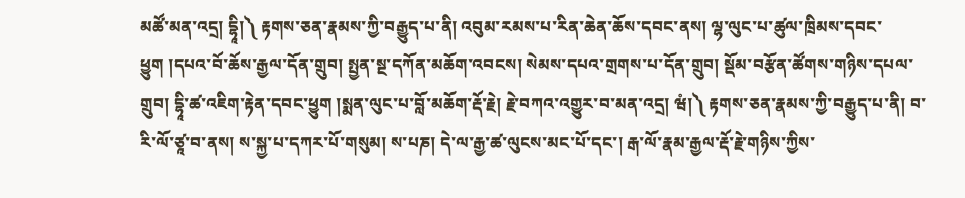མཚོ་མན་འདྲ། དྷཱི།༽ རྟགས་ཅན་རྣམས་ཀྱི་བརྒྱུད་པ་ནི། འབུམ་རམས་པ་རིན་ཆེན་ཆོས་དབང་ནས། ལྷ་ལུང་པ་ཚུལ་ཁྲིམས་དབང་ཕྱུག །དཔའ་བོ་ཆོས་རྒྱལ་དོན་གྲུབ། སྤྱན་སྔ་དཀོན་མཆོག་འབངས། སེམས་དཔའ་གྲགས་པ་དོན་གྲུབ། སྡོམ་བརྩོན་ཚོགས་གཉིས་དཔལ་གྲུབ། དྷཱི་ཚ་འཇིག་རྟེན་དབང་ཕྱུག །སྨན་ལུང་པ་བློ་མཆོག་རྡོ་རྗེ། རྗེ་བཀའ་འགྱུར་བ་མན་འདྲ། ཝཾ།༽ རྟགས་ཅན་རྣམས་ཀྱི་བརྒྱུད་པ་ནི། བ་རི་ལོ་ཙཱ་བ་ནས། ས་སྐྱ་པ་དཀར་པོ་གསུམ། ས་པཎ། དེ་ལ་རྒྱ་ཚ་ལུངས་མང་པོ་དང་། རྒ་ལོ་རྣམ་རྒྱལ་རྡོ་རྗེ་གཉིས་ཀྱིས་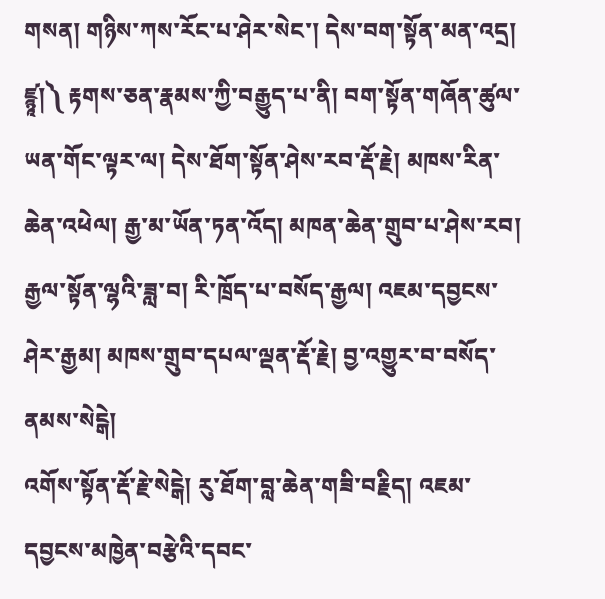གསན། གཉིས་ཀས་རོང་པ་ཤེར་སེང་། དེས་བག་སྟོན་མན་འདྲ། ཛྙཱ།༽ རྟགས་ཅན་རྣམས་ཀྱི་བརྒྱུད་པ་ནི། བག་སྟོན་གཞོན་ཚུལ་ཡན་གོང་ལྟར་ལ། དེས་ཐོག་སྟོན་ཤེས་རབ་རྡོ་རྗེ། མཁས་རིན་ཆེན་འཕེལ། རྒྱ་མ་ཡོན་ཏན་འོད། མཁན་ཆེན་གྲུབ་པ་ཤེས་རབ། རྒྱལ་སྟོན་ལྷའི་ཟླ་བ། རི་ཁྲོད་པ་བསོད་རྒྱལ། འཇམ་དབྱངས་ཤེར་རྒྱམ། མཁས་གྲུབ་དཔལ་ལྡན་རྡོ་རྗེ། བྱ་འགྱུར་བ་བསོད་ནམས་སེངྒེ།
འགོས་སྟོན་རྡོ་རྗེ་སེངྒེ། རུ་ཐོག་བླ་ཆེན་གཟི་བརྗིད། འཇམ་དབྱངས་མཁྱེན་བརྩེའི་དབང་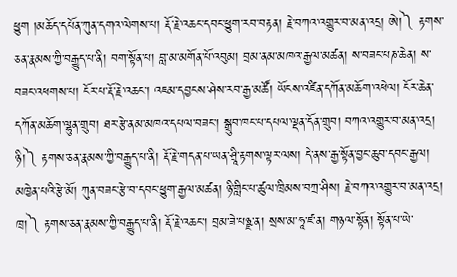ཕྱུག །མཆོད་དཔོན་ཀུན་དགའ་ལེགས་པ། རྡོ་རྗེ་འཆང་དབང་ཕྱུག་རབ་བརྟན། རྗེ་བཀའ་འགྱུར་བ་མན་འདྲ། ཨེ།༽ རྟགས་ཅན་རྣམས་ཀྱི་བརྒྱུད་པ་ནི། བག་སྟོན་པ། བླ་མ་མགོན་པོ་འབུམ། བྲམ་ནམ་མཁའ་རྒྱལ་མཚན། ས་བཟང་པཎ་ཆེན། ས་བཟང་འཕགས་པ། ངོར་པ་རྡོ་རྗེ་འཆང་། འཇམ་དབྱངས་ཤེས་རབ་རྒྱ་མཚོ། ཡོངས་འཛིན་དཀོན་མཆོག་འཕེལ། ངོར་ཆེན་དཀོན་མཆོག་ལྷུན་གྲུབ། ཐར་རྩེ་ནམ་མཁའ་དཔལ་བཟང་། སྒྲུབ་ཁང་པ་དཔལ་ལྡན་དོན་གྲུབ། བཀའ་འགྱུར་བ་མན་འདྲ། ཉི།༽ རྟགས་ཅན་རྣམས་ཀྱི་བརྒྱུད་པ་ནི། རྡོ་རྗེ་གདན་པ་ཡན་ཤྲཱི་རྟགས་ལྟར་ལས། དེ་ནས་རྒྱ་སྟོན་བྱང་ཆུབ་དབང་རྒྱལ། མཁྱེན་པའི་རྩེ་མོ། ཀུན་བཟང་རྩེ་བ་དབང་ཕྱུག་རྒྱལ་མཚན། ཉི་གླིང་པ་ཚུལ་ཁྲིམས་བཀྲ་ཤིས། རྗེ་བཀའ་འགྱུར་བ་མན་འདྲ། ཁྲ།༽ རྟགས་ཅན་རྣམས་ཀྱི་བརྒྱུད་པ་ནི། རྡོ་རྗེ་འཆང་། བྲམ་ཟེ་པཉྫ་ན། སྲས་མ་ཧཱ་ཛ་ན། གཉལ་སྟོན། སྟོན་པ་ཡེ་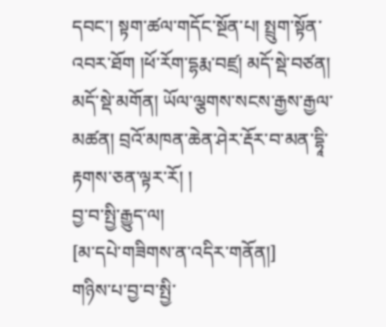དབང་། སྟག་ཚལ་གདོང་སྔོན་པ། སྤྲུག་སྟོན་འབར་ཐོག །ཕོ་རོག་དྷརྨ་བཛྲ། མདོ་སྡེ་བཙན། མདོ་སྡེ་མགོན། ཡོལ་ལྕགས་སངས་རྒྱས་རྒྱལ་མཚན། བྲའོ་མཁན་ཆེན་ཤེར་རྡོར་བ་མན་དྷཱི་རྟགས་ཅན་ལྟར་རོ། །
བྱ་བ་སྤྱི་རྒྱུད་ལ།
[མ་དཔེ་གཟིགས་ན་འདིར་གནོན།]
གཉིས་པ་བྱ་བ་སྤྱི་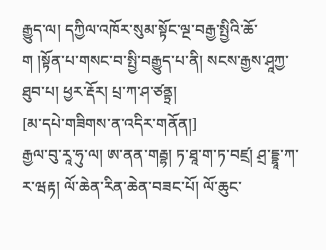རྒྱུད་ལ། དཀྱིལ་འཁོར་སུམ་སྟོང་ལྔ་བརྒྱ་སྤྱིའི་ཆོ་ག །སྟོན་པ་གསང་བ་སྤྱི་བརྒྱུད་པ་ནི། སངས་རྒྱས་ཤཱཀྱ་ཐུབ་པ། ཕྱར་རྡོར། པྲ་ཀ་ཤ་ཙནྟྲ།
[མ་དཔེ་གཟིགས་ན་འདིར་གནོན།]
རྒྱལ་བུ་རཱ་ཧུ་ལ། ཨ་ནན་གརྦྷ། ཏ་ཐཱ་ག་ཏ་བཛྲ། ཤྲ་དྡྷཱ་ཀ་ར་ཝརྟ། ལོ་ཆེན་རིན་ཆེན་བཟང་པོ། ལོ་ཆུང་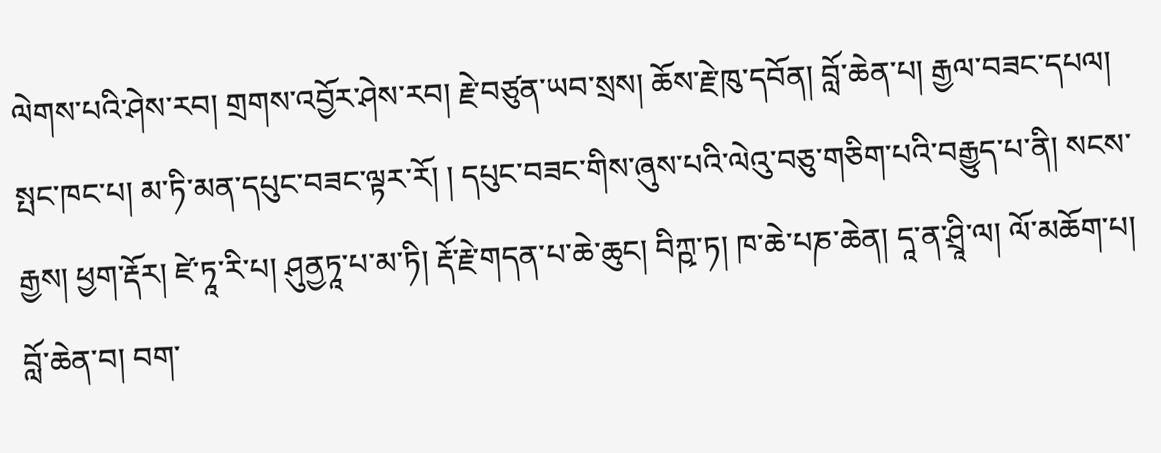ལེགས་པའི་ཤེས་རབ། གྲགས་འབྱོར་ཤེས་རབ། རྗེ་བཙུན་ཡབ་སྲས། ཆོས་རྗེ་ཁུ་དབོན། བློ་ཆེན་པ། རྒྱལ་བཟང་དཔལ། སྤང་ཁང་པ། མ་ཏི་མན་དཔུང་བཟང་ལྟར་རོ། ། དཔུང་བཟང་གིས་ཞུས་པའི་ལེའུ་བཅུ་གཅིག་པའི་བརྒྱུད་པ་ནི། སངས་རྒྱས། ཕྱག་རྡོར། ཛེ་ཏཱ་རི་པ། ཤུནྱཏཱ་པ་མ་ཏི། རྡོ་རྗེ་གདན་པ་ཆེ་ཆུང། བིཀྵ་ཏ། ཁ་ཆེ་པཎ་ཆེན། དཱ་ན་ཤྲཱི་ལ། ལོ་མཆོག་པ། བློ་ཆེན་བ། བག་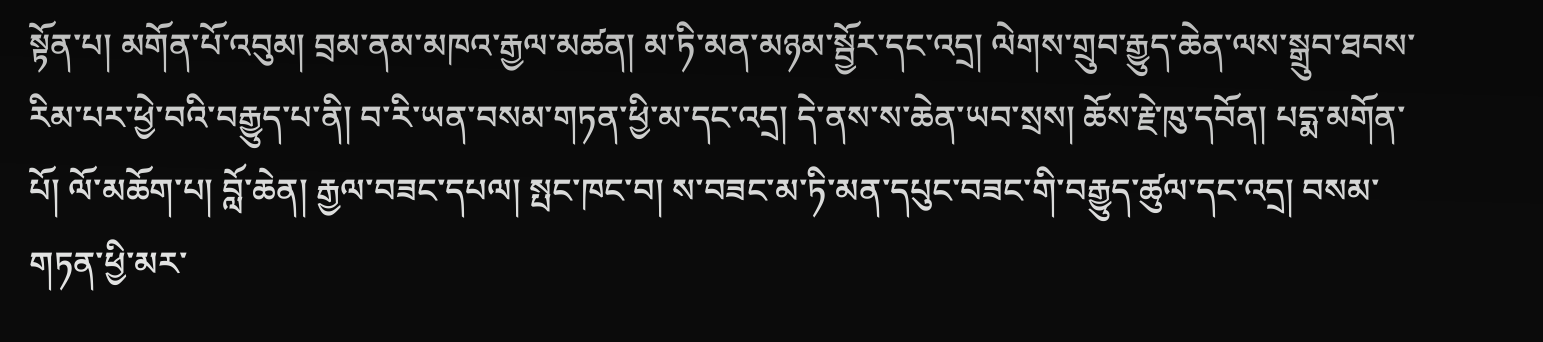སྟོན་པ། མགོན་པོ་འབུམ། བྲམ་ནམ་མཁའ་རྒྱལ་མཚན། མ་ཏི་མན་མཉམ་སྦྱོར་དང་འདྲ། ལེགས་གྲུབ་རྒྱུད་ཆེན་ལས་སྒྲུབ་ཐབས་རིམ་པར་ཕྱེ་བའི་བརྒྱུད་པ་ནི། བ་རི་ཡན་བསམ་གཏན་ཕྱི་མ་དང་འདྲ། དེ་ནས་ས་ཆེན་ཡབ་སྲས། ཆོས་རྗེ་ཁུ་དབོན། པདྨ་མགོན་པོ། ལོ་མཆོག་པ། བློ་ཆེན། རྒྱལ་བཟང་དཔལ། སྤང་ཁང་བ། ས་བཟང་མ་ཏི་མན་དཔུང་བཟང་གི་བརྒྱུད་ཚུལ་དང་འདྲ། བསམ་གཏན་ཕྱི་མར་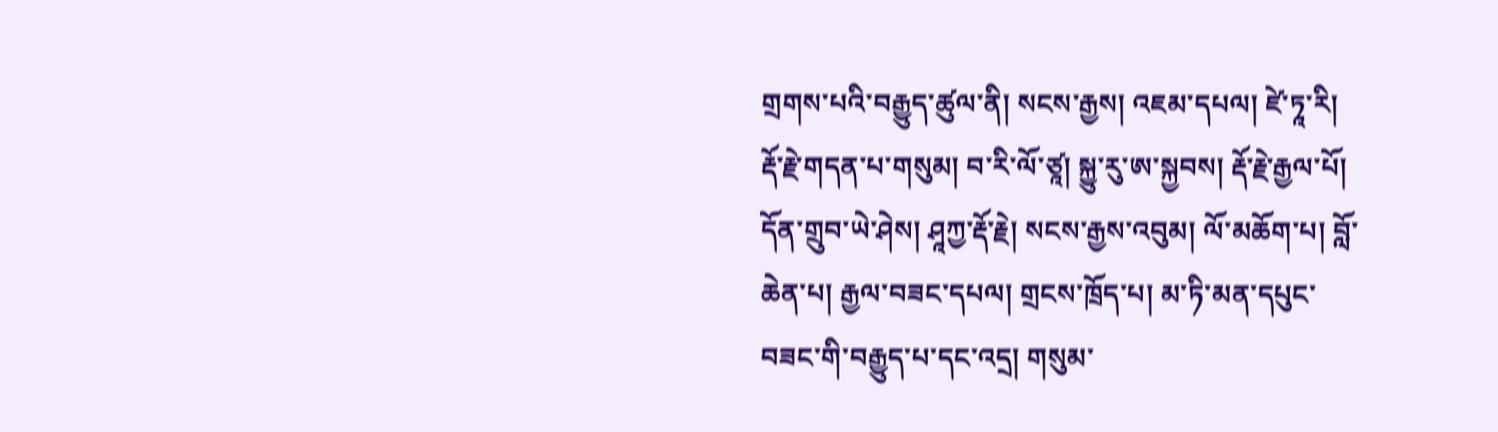གྲགས་པའི་བརྒྱུད་ཚུལ་ནི། སངས་རྒྱས། འཇམ་དཔལ། ཛེ་ཏཱ་རི། རྡོ་རྗེ་གདན་པ་གསུམ། བ་རི་ལོ་ཙཱ། སྐྱུ་རུ་ཨ་སྐྱབས། རྡོ་རྗེ་རྒྱལ་པོ། དོན་གྲུབ་ཡེ་ཤེས། ཤཱཀྱ་རྡོ་རྗེ། སངས་རྒྱས་འབུམ། ལོ་མཆོག་པ། བློ་ཆེན་པ། རྒྱལ་བཟང་དཔལ། གྲངས་ཁྲོད་པ། མ་ཏི་མན་དཔུང་བཟང་གི་བརྒྱུད་པ་དང་འདྲ། གསུམ་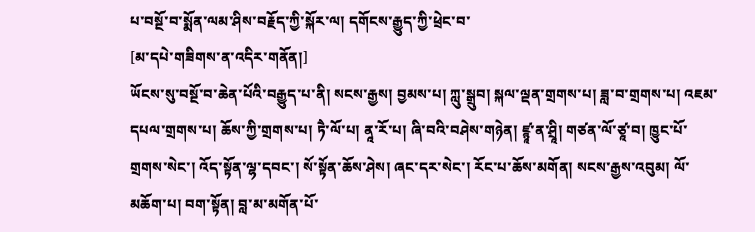པ་བསྔོ་བ་སྨོན་ལམ་ཤིས་བརྗོད་ཀྱི་སྐོར་ལ། དགོངས་རྒྱུད་ཀྱི་ཕྲེང་བ་
[མ་དཔེ་གཟིགས་ན་འདིར་གནོན།]
ཡོངས་སུ་བསྔོ་བ་ཆེན་པོའི་བརྒྱུད་པ་ནི། སངས་རྒྱས། བྱམས་པ། ཀླུ་སྒྲུབ། སྐལ་ལྡན་གྲགས་པ། ཟླ་བ་གྲགས་པ། འཇམ་དཔལ་གྲགས་པ། ཆོས་ཀྱི་གྲགས་པ། ཏཻ་ལོ་པ། ནཱ་རོ་པ། ཞི་བའི་བཤེས་གཉེན། ཛྙཱ་ན་ཤྲཱི། གཙན་ལོ་ཙཱ་བ། ཁྱུང་པོ་གྲགས་སེང་། འོད་སྟོན་ལྷ་དབང་། སོ་སྟོན་ཆོས་ཤེས། ཞང་དར་སེང་། རོང་པ་ཆོས་མགོན། སངས་རྒྱས་འབུམ། ལོ་མཆོག་པ། བག་སྟོན། བླ་མ་མགོན་པོ་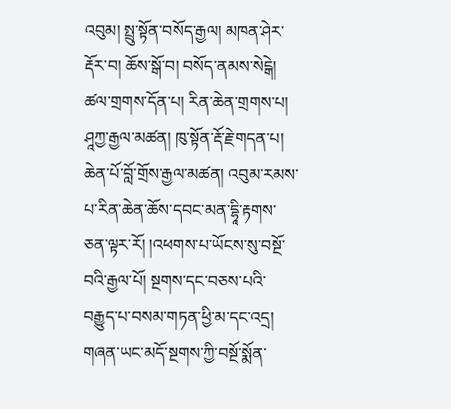འབུམ། སྤྲུ་སྟོན་བསོད་རྒྱལ། མཁན་ཤེར་རྡོར་བ། ཆོས་སྒོ་བ། བསོད་ནམས་སེངྒེ། ཚལ་གྲགས་དོན་པ། རིན་ཆེན་གྲགས་པ། ཤཱཀྱ་རྒྱལ་མཚན། ཁུ་སྟོན་རྡོ་རྗེ་གདན་པ། ཆེན་པོ་བློ་གྲོས་རྒྱལ་མཚན། འབུམ་རམས་པ་རིན་ཆེན་ཆོས་དབང་མན་དྷཱི་རྟགས་ཅན་ལྟར་རོ། །འཕགས་པ་ཡོངས་སུ་བསྔོ་བའི་རྒྱལ་པོ། སྔགས་དང་བཅས་པའི་བརྒྱུད་པ་བསམ་གཏན་ཕྱི་མ་དང་འདྲ། གཞན་ཡང་མདོ་སྔགས་ཀྱི་བསྔོ་སྨོན་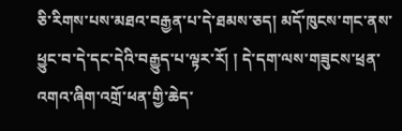ཅི་རིགས་པས་མཐའ་བརྒྱན་པ་དེ་ཐམས་ཅད། མདོ་ཁུངས་གང་ནས་ཕྱུང་བ་དེ་དང་དེའི་བརྒྱུད་པ་ལྟར་རོ། ། དེ་དག་ལས་གཟུངས་ཕྲན་འགའ་ཞིག་འགྲོ་ཕན་གྱི་ཆེད་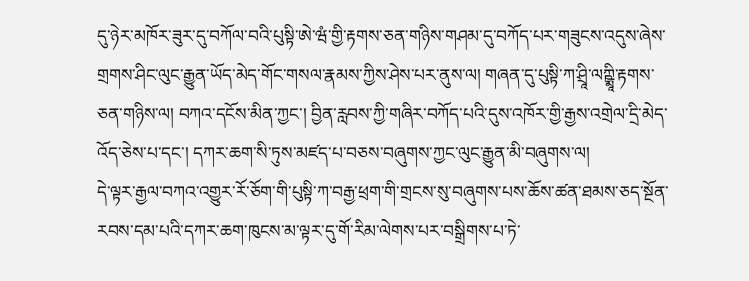དུ་ཉེར་མཁོར་ཟུར་དུ་བཀོལ་བའི་པུསྟི་ཨེ་ཝཾ་གྱི་རྟགས་ཅན་གཉིས་གཤམ་དུ་བཀོད་པར་གཟུངས་འདུས་ཞེས་གྲགས་ཤིང་ལུང་རྒྱུན་ཡོད་མེད་གོང་གསལ་རྣམས་ཀྱིས་ཤེས་པར་ནུས་ལ། གཞན་དུ་པུསྟི་ཀ་ཤྲཱི་ལཀྵྨཱི་རྟགས་ཅན་གཉིས་ལ། བཀའ་དངོས་མིན་ཀྱང་། བྱིན་རླབས་ཀྱི་གཞིར་བཀོད་པའི་དུས་འཁོར་གྱི་རྒྱས་འགྲེལ་དྲི་མེད་འོད་ཅེས་པ་དང་། དཀར་ཆག་སི་ཏུས་མཛད་པ་བཅས་བཞུགས་ཀྱང་ལུང་རྒྱུན་མི་བཞུགས་ལ།
དེ་ལྟར་རྒྱལ་བཀའ་འགྱུར་རོ་ཅོག་གི་པུསྟི་ཀ་བརྒྱ་ཕྲག་གི་གྲངས་སུ་བཞུགས་པས་ཆོས་ཚན་ཐམས་ཅད་སྔོན་རབས་དམ་པའི་དཀར་ཆག་ཁུངས་མ་ལྟར་དུ་གོ་རིམ་ལེགས་པར་བསྒྲིགས་པ་ཏེ་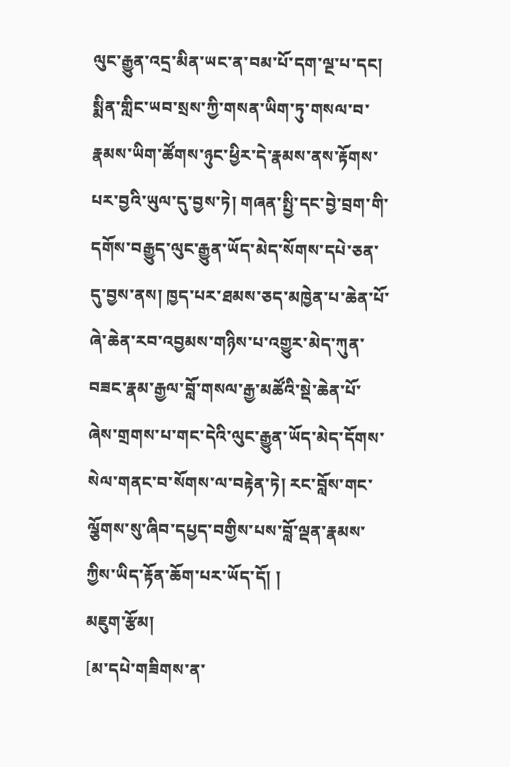ལུང་རྒྱུན་འདྲ་མིན་ཡང་ན་བམ་པོ་དག་ལྔ་པ་དང། སྨིན་གླིང་ཡབ་སྲས་ཀྱི་གསན་ཡིག་ཏུ་གསལ་བ་རྣམས་ཡིག་ཚོགས་ཉུང་ཕྱིར་དེ་རྣམས་ནས་རྟོགས་པར་བྱའི་ཡུལ་དུ་བྱས་ཏེ། གཞན་སྤྱི་དང་བྱེ་བྲག་གི་དགོས་བརྒྱུད་ལུང་རྒྱུན་ཡོད་མེད་སོགས་དཔེ་ཅན་དུ་བྱས་ནས། ཁྱད་པར་ཐམས་ཅད་མཁྱེན་པ་ཆེན་པོ་ཞེ་ཆེན་རབ་འབྱམས་གཉིས་པ་འགྱུར་མེད་ཀུན་བཟང་རྣམ་རྒྱལ་བློ་གསལ་རྒྱ་མཚོའི་སྡེ་ཆེན་པོ་ཞེས་གྲགས་པ་གང་དེའི་ལུང་རྒྱུན་ཡོད་མེད་དོགས་སེལ་གནང་བ་སོགས་ལ་བརྟེན་ཏེ། རང་བློས་གང་ལྕོགས་སུ་ཞིབ་དཔྱད་བགྱིས་པས་བློ་ལྡན་རྣམས་ཀྱིས་ཡིད་རྟོན་ཆོག་པར་ཡོད་དོ། །
མཇུག་རྩོམ།
[མ་དཔེ་གཟིགས་ན་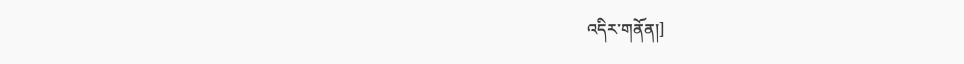འདིར་གནོན།]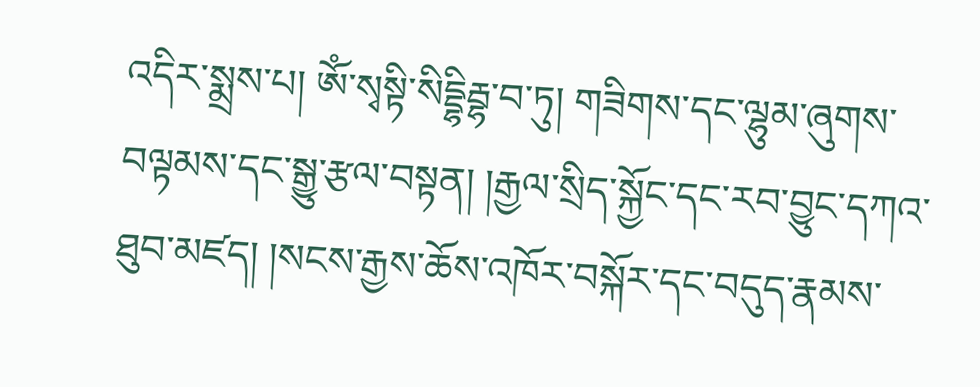འདིར་སྨྲས་པ། ༀ་སྭསྟི་སིདྡྷིརྦྷ་བ་ཏུ། གཟིགས་དང་ལྷུམ་ཞུགས་བལྟམས་དང་སྒྱུ་རྩལ་བསྟན། །རྒྱལ་སྲིད་སྐྱོང་དང་རབ་བྱུང་དཀའ་ཐུབ་མཛད། །སངས་རྒྱས་ཆོས་འཁོར་བསྐོར་དང་བདུད་རྣམས་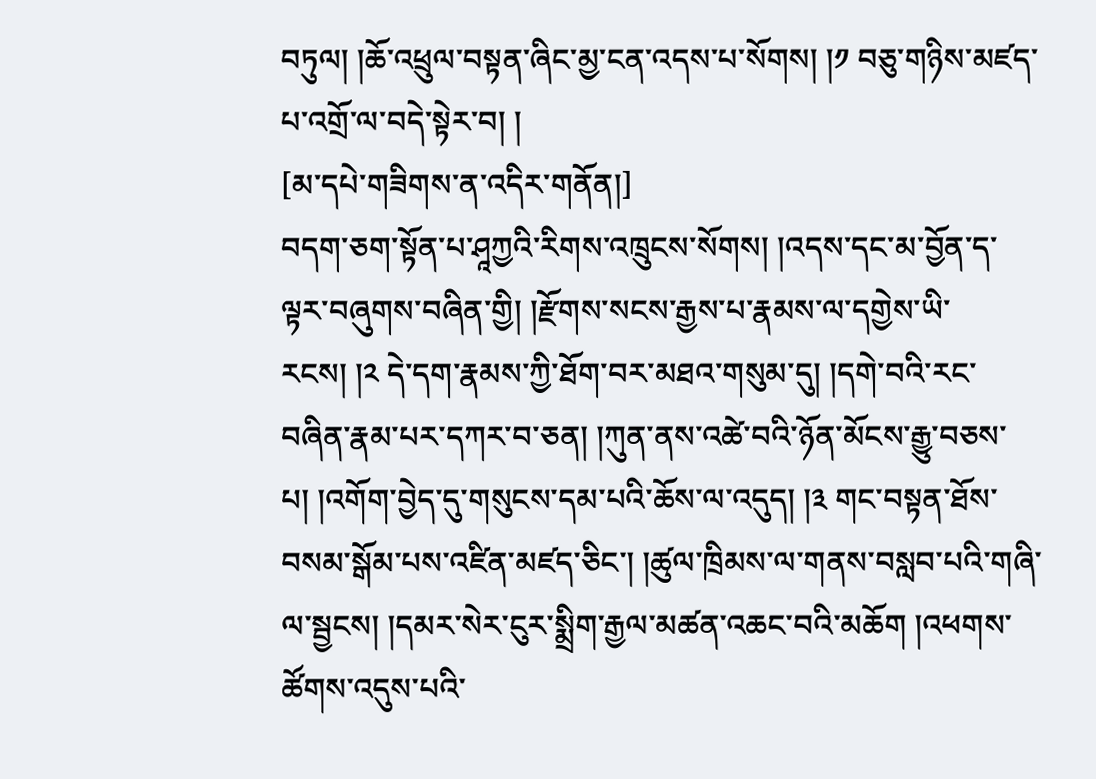བཏུལ། །ཆོ་འཕྲུལ་བསྟན་ཞིང་མྱ་ངན་འདས་པ་སོགས། །༡ བཅུ་གཉིས་མཛད་པ་འགྲོ་ལ་བདེ་སྟེར་བ། །
[མ་དཔེ་གཟིགས་ན་འདིར་གནོན།]
བདག་ཅག་སྟོན་པ་ཤཱཀྱའི་རིགས་འཁྲུངས་སོགས། །འདས་དང་མ་བྱོན་ད་ལྟར་བཞུགས་བཞིན་གྱི། །རྫོགས་སངས་རྒྱས་པ་རྣམས་ལ་དགྱེས་ཡི་རངས། །༢ དེ་དག་རྣམས་ཀྱི་ཐོག་བར་མཐའ་གསུམ་དུ། །དགེ་བའི་རང་བཞིན་རྣམ་པར་དཀར་བ་ཅན། །ཀུན་ནས་འཚེ་བའི་ཉོན་མོངས་རྒྱུ་བཅས་པ། །འགོག་བྱེད་དུ་གསུངས་དམ་པའི་ཆོས་ལ་འདུད། །༣ གང་བསྟན་ཐོས་བསམ་སྒོམ་པས་འཛིན་མཛད་ཅིང་། །ཚུལ་ཁྲིམས་ལ་གནས་བསླབ་པའི་གཞི་ལ་སྦྱངས། །དམར་སེར་ངུར་སྨྲིག་རྒྱལ་མཚན་འཆང་བའི་མཆོག །འཕགས་ཚོགས་འདུས་པའི་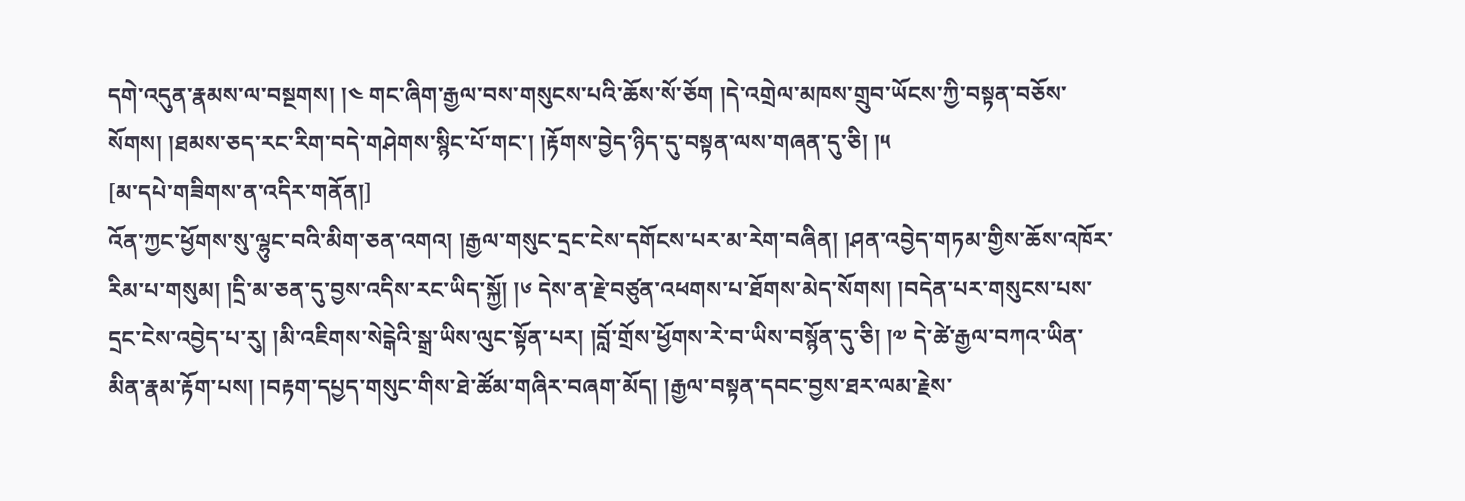དགེ་འདུན་རྣམས་ལ་བསྔགས། །༤ གང་ཞིག་རྒྱལ་བས་གསུངས་པའི་ཆོས་སོ་ཅོག །དེ་འགྲེལ་མཁས་གྲུབ་ཡོངས་ཀྱི་བསྟན་བཅོས་སོགས། །ཐམས་ཅད་རང་རིག་བདེ་གཤེགས་སྙིང་པོ་གང་། །རྟོགས་བྱེད་ཉིད་དུ་བསྟན་ལས་གཞན་དུ་ཅི། །༥
[མ་དཔེ་གཟིགས་ན་འདིར་གནོན།]
འོན་ཀྱང་ཕྱོགས་སུ་ལྷུང་བའི་མིག་ཅན་འགའ། །རྒྱལ་གསུང་དྲང་ངེས་དགོངས་པར་མ་རེག་བཞིན། །ཤན་འབྱེད་གཏམ་གྱིས་ཆོས་འཁོར་རིམ་པ་གསུམ། །དྲི་མ་ཅན་དུ་བྱས་འདིས་རང་ཡིད་སྐྱོ། །༦ དེས་ན་རྗེ་བཙུན་འཕགས་པ་ཐོགས་མེད་སོགས། །བདེན་པར་གསུངས་པས་དྲང་ངེས་འབྱེད་པ་རུ། །མི་འཇིགས་སེངྒེའི་སྒྲ་ཡིས་ལུང་སྟོན་པར། །བློ་གྲོས་ཕྱོགས་རེ་བ་ཡིས་བསྙོན་དུ་ཅི། །༧ དེ་ཚེ་རྒྱལ་བཀའ་ཡིན་མིན་རྣམ་རྟོག་པས། །བརྟག་དཔྱད་གསུང་གིས་ཐེ་ཚོམ་གཞིར་བཞག་མོད། །རྒྱལ་བསྟན་དབང་བྱས་ཐར་ལམ་རྗེས་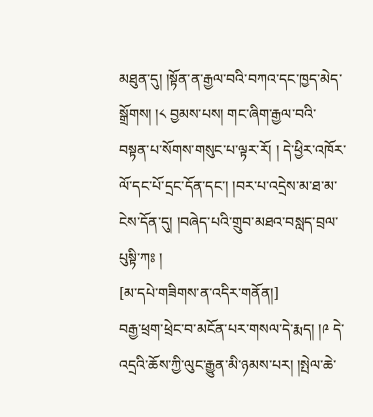མཐུན་དུ། །སྟོན་ན་རྒྱལ་བའི་བཀའ་དང་ཁྱད་མེད་སྒྲོགས། །༨ བྱམས་པས། གང་ཞིག་རྒྱལ་བའི་བསྟན་པ་སོགས་གསུང་པ་ལྟར་རོ། ། དེ་ཕྱིར་འཁོར་ལོ་དང་པོ་དྲང་དོན་དང་། །བར་པ་འདྲེས་མ་ཐ་མ་ངེས་དོན་དུ། །བཞེད་པའི་གྲུབ་མཐའ་བསླད་བྲལ་པུསྟི་ཀཿ །
[མ་དཔེ་གཟིགས་ན་འདིར་གནོན།]
བརྒྱ་ཕྲག་ཕྲེང་བ་མངོན་པར་གསལ་དེ་རྨད། །༩ དེ་འདྲའི་ཆོས་ཀྱི་ལུང་རྒྱུན་མི་ཉམས་པར། །སྤེལ་ཆེ་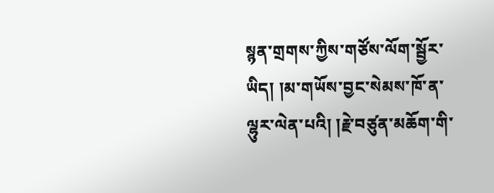སྙན་གྲགས་ཀྱིས་གཙོས་ལོག་སྦྱོར་ཡིད། །མ་གཡོས་བྱང་སེམས་ཁོ་ན་ལྷུར་ལེན་པའི། །རྗེ་བཙུན་མཆོག་གི་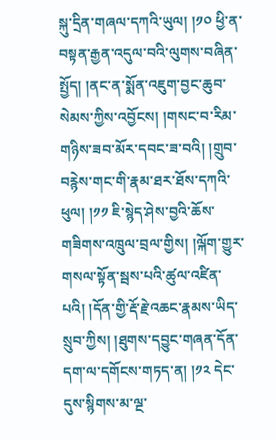སྐུ་དྲིན་གཞལ་དཀའི་ཡུལ། །༡༠ ཕྱི་ན་བསྟན་རྒྱན་འདུལ་བའི་ལུགས་བཞིན་སྤྱོད། །ནང་ན་སྨོན་འཇུག་བྱང་ཆུབ་སེམས་ཀྱིས་འབྱོངས། །གསང་བ་རིམ་གཉིས་ཟབ་མོར་དབང་ཟ་བའི། །གྲུབ་བརྙེས་གང་གི་རྣམ་ཐར་ཐོས་དཀའི་ཕུལ། །༡༡ ཇི་སྙེད་ཤེས་བྱའི་ཆོས་གཟིགས་འཁྲུལ་བྲལ་གྱིས། །ལྐོག་གྱུར་གསལ་སྟོན་སྦས་པའི་ཚུལ་འཛིན་པའི། །དོན་གྱི་རྡོ་རྗེ་འཆང་རྣམས་ཡིད་སྲུབ་ཀྱིས། །ཐུགས་དབྱུང་གཞན་དོན་དག་ལ་དགོངས་གཏད་ན། །༡༢ དེང་དུས་སྙིགས་མ་ལྔ་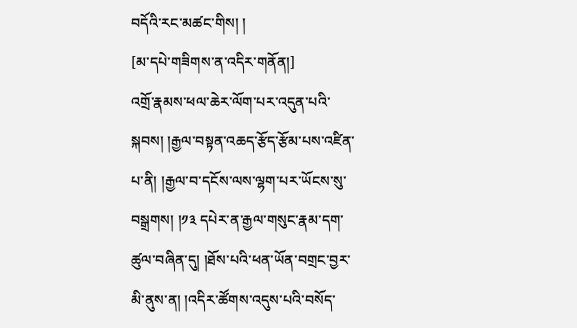བདོའི་རང་མཚང་གིས། །
[མ་དཔེ་གཟིགས་ན་འདིར་གནོན།]
འགྲོ་རྣམས་ཕལ་ཆེར་ལོག་པར་འདུན་པའི་སྐབས། །རྒྱལ་བསྟན་འཆད་རྩོད་རྩོམ་པས་འཛིན་པ་ནི། །རྒྱལ་བ་དངོས་ལས་ལྷག་པར་ཡོངས་སུ་བསྒྲགས། །༡༣ དཔེར་ན་རྒྱལ་གསུང་རྣམ་དག་ཚུལ་བཞིན་དུ། །ཐོས་པའི་ཕན་ཡོན་བགྲང་བྱར་མི་ནུས་ན། །འདིར་ཚོགས་འདུས་པའི་བསོད་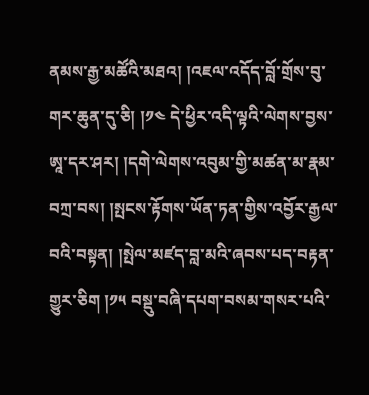ནམས་རྒྱ་མཚོའི་མཐའ། །འཇལ་འདོད་བློ་གྲོས་བུ་གར་ཆུན་དུ་ཅི། །༡༤ དེ་ཕྱིར་འདི་ལྟའི་ལེགས་བྱས་ཨཱ་དར་ཤར། །དགེ་ལེགས་འབུམ་གྱི་མཚན་མ་རྣམ་བཀྲ་བས། །སྤངས་རྟོགས་ཡོན་ཏན་གྱིས་འབྱོར་རྒྱལ་བའི་བསྟན། །སྤེལ་མཛད་བླ་མའི་ཞབས་པད་བརྟན་གྱུར་ཅིག །༡༥ བསྡུ་བཞི་དཔག་བསམ་གསར་པའི་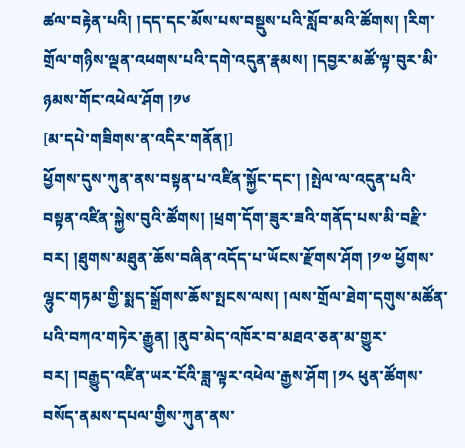ཚལ་བརྟེན་པའི། །དད་དང་མོས་པས་བསྡུས་པའི་སློབ་མའི་ཚོགས། །རིག་གྲོལ་གཉིས་ལྡན་འཕགས་པའི་དགེ་འདུན་རྣམས། །དབྱར་མཚོ་ལྟ་བུར་མི་ཉམས་གོང་འཕེལ་ཤོག །༡༦
[མ་དཔེ་གཟིགས་ན་འདིར་གནོན།]
ཕྱོགས་དུས་ཀུན་ནས་བསྟན་པ་འཛིན་སྐྱོང་དང་། །སྤེལ་ལ་འདུན་པའི་བསྟན་འཛིན་སྐྱེས་བུའི་ཚོགས། །ཕྲག་དོག་ཟུར་ཟའི་གནོད་པས་མི་བརྫི་བར། །ཐུགས་མཐུན་ཆོས་བཞིན་འདོད་པ་ཡོངས་རྫོགས་ཤོག །༡༧ ཕྱོགས་ལྷུང་གཏམ་གྱི་སྨད་སྒྲོགས་ཆོས་སྤངས་ལས། །ལས་གྲོལ་ཐེག་དགུས་མཚོན་པའི་བཀའ་གཏེར་རྒྱུན། །ནུབ་མེད་འཁོར་བ་མཐའ་ཅན་མ་གྱུར་བར། །བརྒྱུད་འཛིན་ཡར་ངོའི་ཟླ་ལྟར་འཕེལ་རྒྱས་ཤོག །༡༨ ཕུན་ཚོགས་བསོད་ནམས་དཔལ་གྱིས་ཀུན་ནས་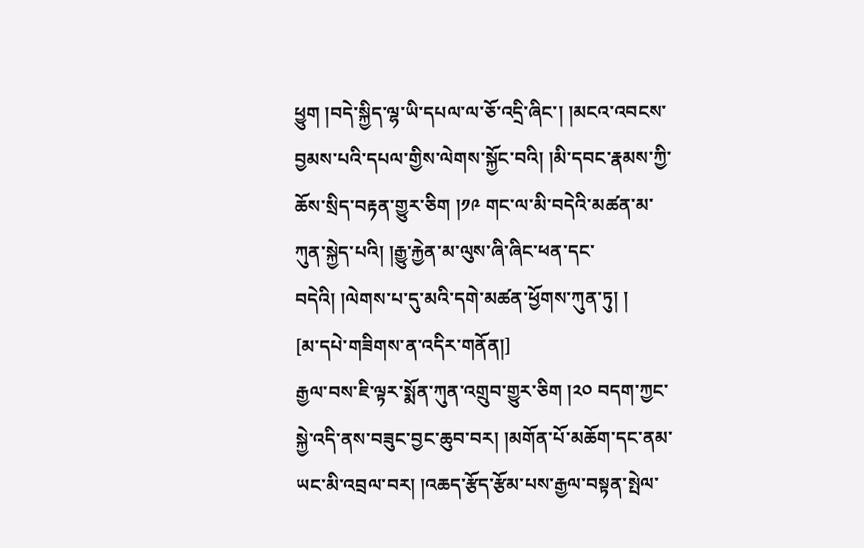ཕྱུག །བདེ་སྐྱིད་ལྷ་ཡི་དཔལ་ལ་ཅོ་འདྲི་ཞིང་། །མངའ་འབངས་བྱམས་པའི་དཔལ་གྱིས་ལེགས་སྐྱོང་བའི། །མི་དབང་རྣམས་ཀྱི་ཆོས་སྲིད་བརྟན་གྱུར་ཅིག །༡༩ གང་ལ་མི་བདེའི་མཚན་མ་ཀུན་སྐྱེད་པའི། །རྒྱུ་རྐྱེན་མ་ལུས་ཞི་ཞིང་ཕན་དང་བདེའི། །ལེགས་པ་དུ་མའི་དགེ་མཚན་ཕྱོགས་ཀུན་ཏུ། །
[མ་དཔེ་གཟིགས་ན་འདིར་གནོན།]
རྒྱལ་བས་ཇི་ལྟར་སྨོན་ཀུན་འགྲུབ་གྱུར་ཅིག །༢༠ བདག་ཀྱང་སྐྱེ་འདི་ནས་བཟུང་བྱང་ཆུབ་བར། །མགོན་པོ་མཆོག་དང་ནམ་ཡང་མི་འབྲལ་བར། །འཆད་རྩོད་རྩོམ་པས་རྒྱལ་བསྟན་སྤེལ་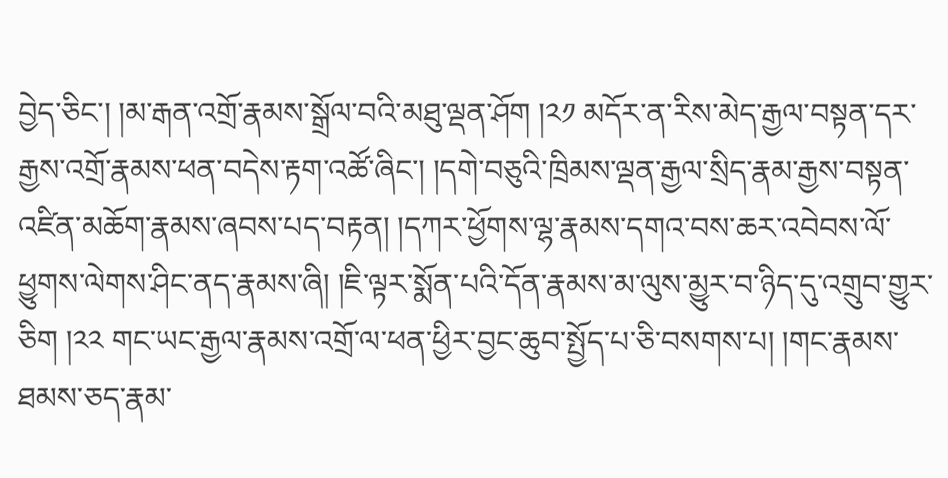བྱེད་ཅིང་། །མ་རྒན་འགྲོ་རྣམས་སྒྲོལ་བའི་མཐུ་ལྡན་ཤོག །༢༡ མདོར་ན་རིས་མེད་རྒྱལ་བསྟན་དར་རྒྱས་འགྲོ་རྣམས་ཕན་བདེས་རྟག་འཚོ་ཞིང་། །དགེ་བཅུའི་ཁྲིམས་ལྡན་རྒྱལ་སྲིད་རྣམ་རྒྱས་བསྟན་འཛིན་མཆོག་རྣམས་ཞབས་པད་བརྟན། །དཀར་ཕྱོགས་ལྷ་རྣམས་དགའ་བས་ཆར་འབེབས་ལོ་ཕྱུགས་ལེགས་ཤིང་ནད་རྣམས་ཞི། །ཇི་ལྟར་སྨོན་པའི་དོན་རྣམས་མ་ལུས་མྱུར་བ་ཉིད་དུ་འགྲུབ་གྱུར་ཅིག །༢༢ གང་ཡང་རྒྱལ་རྣམས་འགྲོ་ལ་ཕན་ཕྱིར་བྱང་ཆུབ་སྤྱོད་པ་ཅི་བསགས་པ། །གང་རྣམས་ཐམས་ཅད་རྣམ་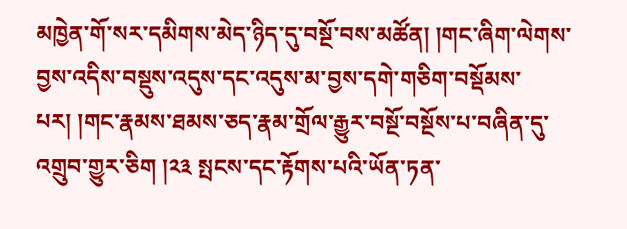མཁྱེན་གོ་སར་དམིགས་མེད་ཉིད་དུ་བསྔོ་བས་མཚོན། །གང་ཞིག་ལེགས་བྱས་འདིས་བསྡུས་འདུས་དང་འདུས་མ་བྱས་དགེ་གཅིག་བསྡོམས་པར། །གང་རྣམས་ཐམས་ཅད་རྣམ་གྲོལ་རྒྱུར་བསྔོ་བསྔོས་པ་བཞིན་དུ་འགྲུབ་གྱུར་ཅིག །༢༣ སྤངས་དང་རྟོགས་པའི་ཡོན་ཏན་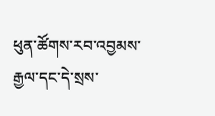ཕུན་ཚོགས་རབ་འབྱམས་རྒྱལ་དང་དེ་སྲས་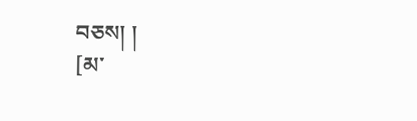བཅས། །
[མ་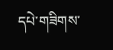དཔེ་གཟིགས་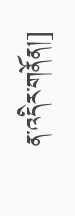ན་འདིར་གནོན།]